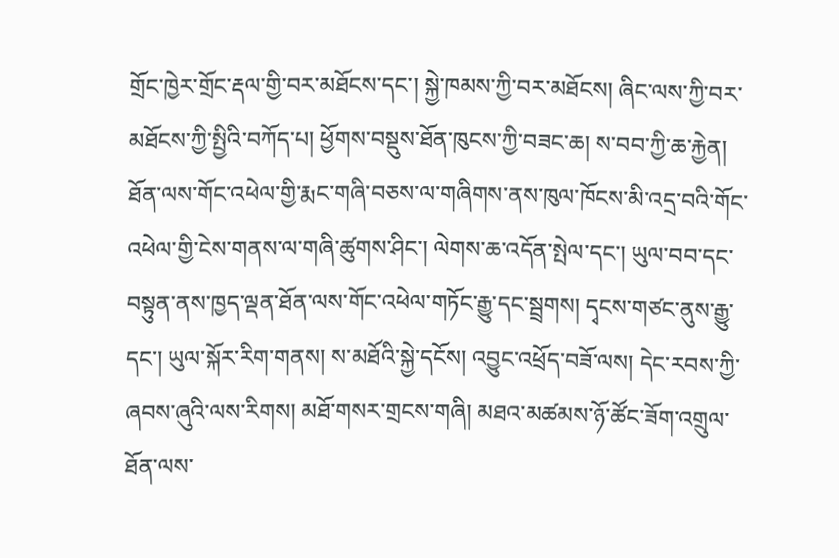གྲོང་ཁྱེར་གྲོང་རྡལ་གྱི་བར་མཐོངས་དང་། སྐྱེ་ཁམས་ཀྱི་བར་མཐོངས། ཞིང་ལས་ཀྱི་བར་མཐོངས་ཀྱི་སྤྱིའི་བཀོད་པ། ཕྱོགས་བསྡུས་ཐོན་ཁུངས་ཀྱི་བཟང་ཆ། ས་བབ་ཀྱི་ཆ་རྐྱེན། ཐོན་ལས་གོང་འཕེལ་གྱི་རྨང་གཞི་བཅས་ལ་གཞིགས་ནས་ཁུལ་ཁོངས་མི་འདྲ་བའི་གོང་འཕེལ་གྱི་ངེས་གནས་ལ་གཞི་ཚུགས་ཤིང་། ལེགས་ཆ་འདོན་སྤེལ་དང་། ཡུལ་བབ་དང་བསྟུན་ནས་ཁྱད་ལྡན་ཐོན་ལས་གོང་འཕེལ་གཏོང་རྒྱུ་དང་སྦྲགས། དྭངས་གཙང་ནུས་རྒྱུ་དང་། ཡུལ་སྐོར་རིག་གནས། ས་མཐོའི་སྐྱེ་དངོས། འབྱུང་འཕྲོད་བཟོ་ལས། དེང་རབས་ཀྱི་ཞབས་ཞུའི་ལས་རིགས། མཐོ་གསར་གྲངས་གཞི། མཐའ་མཚམས་ཉོ་ཚོང་ཟོག་འགྲུལ་ཐོན་ལས་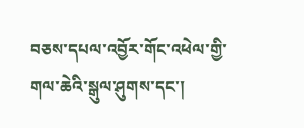བཅས་དཔལ་འབྱོར་གོང་འཕེལ་གྱི་གལ་ཆེའི་སྒུལ་ཤུགས་དང་།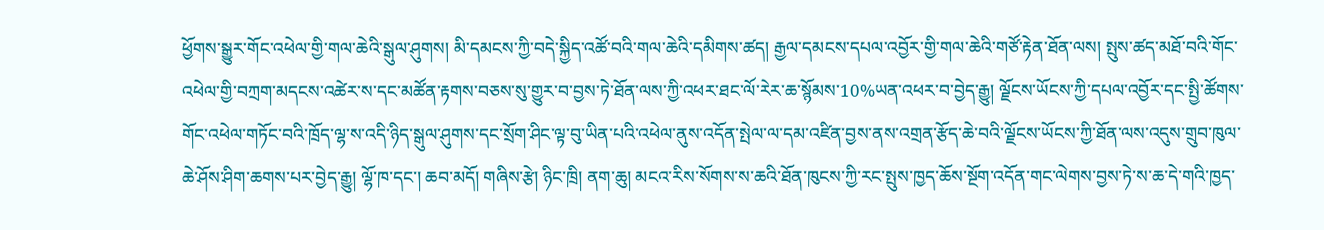ཕྱོགས་སྒྱུར་གོང་འཕེལ་གྱི་གལ་ཆེའི་སྒུལ་ཤུགས། མི་དམངས་ཀྱི་བདེ་སྐྱིད་འཚོ་བའི་གལ་ཆེའི་དམིགས་ཚད། རྒྱལ་དམངས་དཔལ་འབྱོར་གྱི་གལ་ཆེའི་གཙོ་རྟེན་ཐོན་ལས། སྤུས་ཚད་མཐོ་བའི་གོང་འཕེལ་གྱི་བཀྲག་མདངས་འཚེར་ས་དང་མཚོན་རྟགས་བཅས་སུ་གྱུར་བ་བྱས་ཏེ་ཐོན་ལས་ཀྱི་འཕར་ཐང་ལོ་རེར་ཆ་སྙོམས་10%ཡན་འཕར་བ་བྱེད་རྒྱུ། ལྗོངས་ཡོངས་ཀྱི་དཔལ་འབྱོར་དང་སྤྱི་ཚོགས་གོང་འཕེལ་གཏོང་བའི་ཁྲོད་ལྷ་ས་འདི་ཉིད་སྒུལ་ཤུགས་དང་སྲོག་ཤིང་ལྟ་བུ་ཡིན་པའི་འཕེལ་ནུས་འདོན་སྤེལ་ལ་དམ་འཛིན་བྱས་ནས་འགྲན་རྩོད་ཆེ་བའི་ལྗོངས་ཡོངས་ཀྱི་ཐོན་ལས་འདུས་གྲུབ་ཁུལ་ཆེ་ཤོས་ཤིག་ཆགས་པར་བྱེད་རྒྱུ། ལྷོ་ཁ་དང་། ཆབ་མདོ། གཞིས་རྩེ། ཉིང་ཁྲི། ནག་ཆུ། མངའ་རིས་སོགས་ས་ཆའི་ཐོན་ཁུངས་ཀྱི་རང་སྤུས་ཁྱད་ཆོས་སྔོག་འདོན་གང་ལེགས་བྱས་ཏེ་ས་ཆ་དེ་གའི་ཁྱད་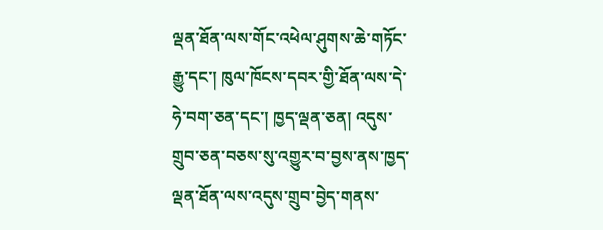ལྡན་ཐོན་ལས་གོང་འཕེལ་ཤུགས་ཆེ་གཏོང་རྒྱུ་དང་། ཁུལ་ཁོངས་དབར་གྱི་ཐོན་ལས་དེ་ཧེ་བག་ཅན་དང་། ཁྱད་ལྡན་ཅན། འདུས་གྲུབ་ཅན་བཅས་སུ་འགྱུར་བ་བྱས་ནས་ཁྱད་ལྡན་ཐོན་ལས་འདུས་གྲུབ་བྱེད་གནས་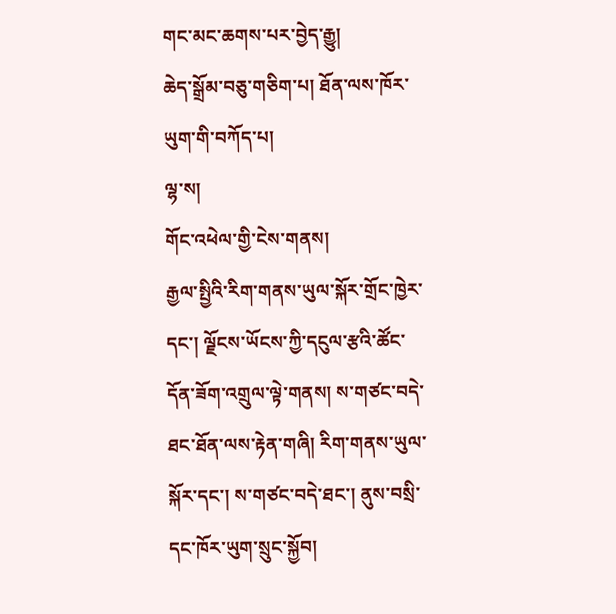གང་མང་ཆགས་པར་བྱེད་རྒྱུ།
ཆེད་སྒྲོམ་བཅུ་གཅིག་པ། ཐོན་ལས་ཁོར་ཡུག་གི་བཀོད་པ།
ལྷ་ས།
གོང་འཕེལ་གྱི་ངེས་གནས།
རྒྱལ་སྤྱིའི་རིག་གནས་ཡུལ་སྐོར་གྲོང་ཁྱེར་དང་། ལྗོངས་ཡོངས་ཀྱི་དངུལ་རྩའི་ཚོང་དོན་ཟོག་འགྲུལ་ལྟེ་གནས། ས་གཙང་བདེ་ཐང་ཐོན་ལས་རྟེན་གཞི། རིག་གནས་ཡུལ་སྐོར་དང་། ས་གཙང་བདེ་ཐང་། ནུས་བསྲི་དང་ཁོར་ཡུག་སྲུང་སྐྱོབ།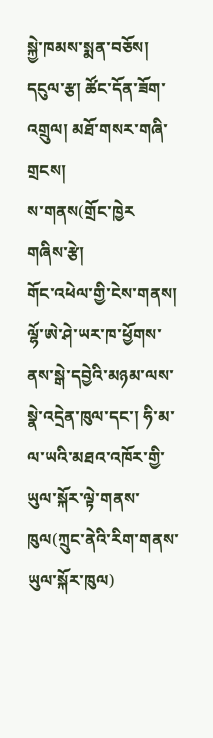སྐྱེ་ཁམས་སྨན་བཅོས། དངུལ་རྩ། ཚོང་དོན་ཟོག་འགྲུལ། མཐོ་གསར་གཞི་གྲངས།
ས་གནས(གྲོང་ཁྱེར
གཞིས་རྩེ།
གོང་འཕེལ་གྱི་ངེས་གནས།
ལྷོ་ཨེ་ཤེ་ཡར་ཁ་ཕྱོགས་ནས་སྒེ་དབྱེའི་མཉམ་ལས་སྣེ་འདྲེན་ཁུལ་དང་། ཧི་མ་ལ་ཡའི་མཐའ་འཁོར་གྱི་ཡུལ་སྐོར་ལྟེ་གནས་ཁུལ(ཀྲུང་ནེའི་རིག་གནས་ཡུལ་སྐོར་ཁུལ)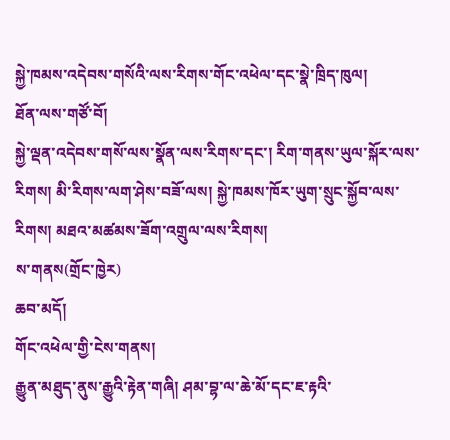སྐྱེ་ཁམས་འདེབས་གསོའི་ལས་རིགས་གོང་འཕེལ་དང་སྣེ་ཁྲིད་ཁུལ།
ཐོན་ལས་གཙོ་བོ།
སྐྱེ་ལྡན་འདེབས་གསོ་ལས་སྣོན་ལས་རིགས་དང་། རིག་གནས་ཡུལ་སྐོར་ལས་རིགས། མི་རིགས་ལག་ཤེས་བཟོ་ལས། སྐྱེ་ཁམས་ཁོར་ཡུག་སྲུང་སྐྱོབ་ལས་རིགས། མཐའ་མཚམས་ཟོག་འགྲུལ་ལས་རིགས།
ས་གནས(གྲོང་ཁྱེར)
ཆབ་མདོ།
གོང་འཕེལ་གྱི་ངེས་གནས།
རྒྱུན་མཐུད་ནུས་རྒྱུའི་རྟེན་གཞི། ཤམ་བྷ་ལ་ཆེ་མོ་དང་ཇ་རྟའི་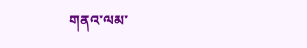གནའ་ལམ་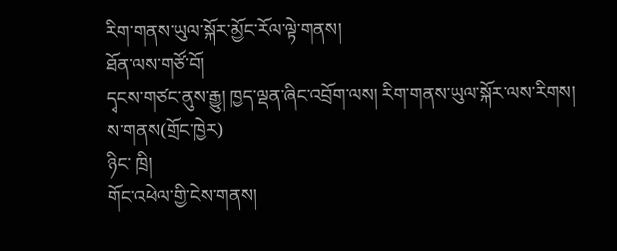རིག་གནས་ཡུལ་སྐོར་མྱོང་རོལ་ལྟེ་གནས།
ཐོན་ལས་གཙོ་བོ།
དྭངས་གཙང་ནུས་རྒྱུ། ཁྱད་ལྡན་ཞིང་འབྲོག་ལས། རིག་གནས་ཡུལ་སྐོར་ལས་རིགས།
ས་གནས(གྲོང་ཁྱེར)
ཉིང་ ཁྲི།
གོང་འཕེལ་གྱི་ངེས་གནས།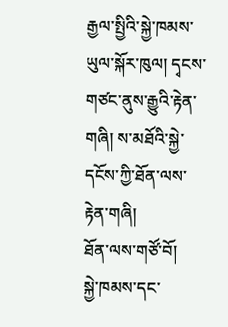རྒྱལ་སྤྱིའི་སྐྱེ་ཁམས་ཡུལ་སྐོར་ཁུལ། དྭངས་གཙང་ནུས་རྒྱུའི་རྟེན་གཞི། ས་མཐོའི་སྐྱེ་དངོས་ཀྱི་ཐོན་ལས་རྟེན་གཞི།
ཐོན་ལས་གཙོ་བོ།
སྐྱེ་ཁམས་དང་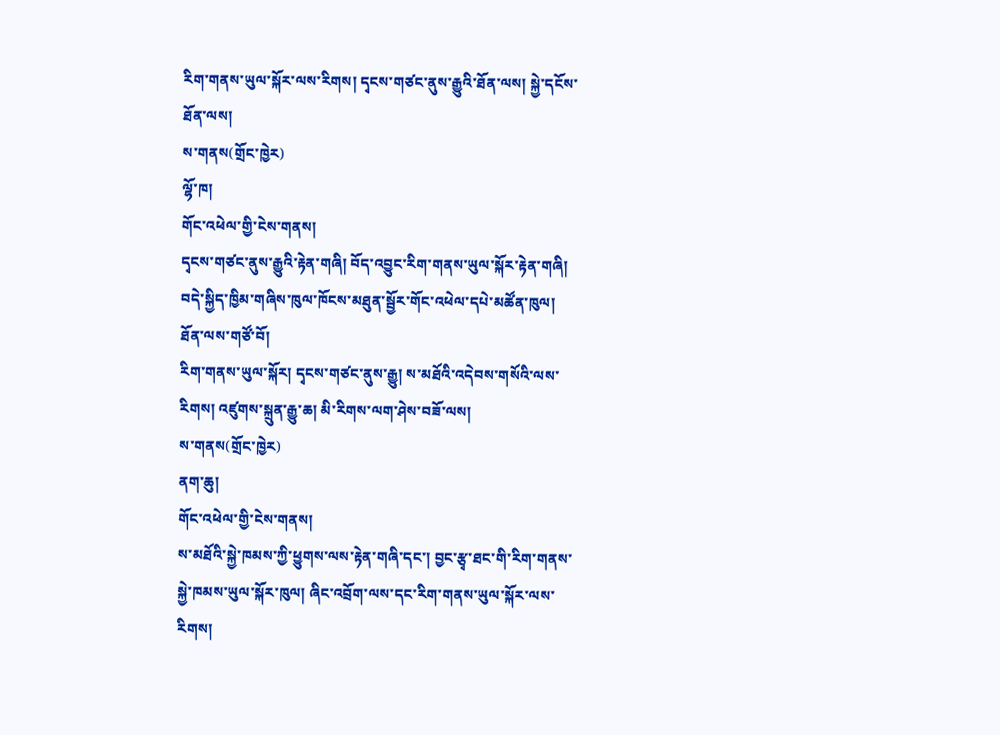རིག་གནས་ཡུལ་སྐོར་ལས་རིགས། དྭངས་གཙང་ནུས་རྒྱུའི་ཐོན་ལས། སྐྱེ་དངོས་ཐོན་ལས།
ས་གནས(གྲོང་ཁྱེར)
ལྷོ་ཁ།
གོང་འཕེལ་གྱི་ངེས་གནས།
དྭངས་གཙང་ནུས་རྒྱུའི་རྟེན་གཞི། བོད་འབྱུང་རིག་གནས་ཡུལ་སྐོར་རྟེན་གཞི། བདེ་སྐྱིད་ཁྱིམ་གཞིས་ཁུལ་ཁོངས་མཐུན་སྦྱོར་གོང་འཕེལ་དཔེ་མཚོན་ཁུལ།
ཐོན་ལས་གཙོ་བོ།
རིག་གནས་ཡུལ་སྐོར། དྭངས་གཙང་ནུས་རྒྱུ། ས་མཐོའི་འདེབས་གསོའི་ལས་རིགས། འཛུགས་སྐྲུན་རྒྱུ་ཆ། མི་རིགས་ལག་ཤེས་བཟོ་ལས།
ས་གནས(གྲོང་ཁྱེར)
ནག་ཆུ།
གོང་འཕེལ་གྱི་ངེས་གནས།
ས་མཐོའི་སྐྱེ་ཁམས་ཀྱི་ཕྱུགས་ལས་རྟེན་གཞི་དང་། བྱང་རྩྭ་ཐང་གི་རིག་གནས་སྐྱེ་ཁམས་ཡུལ་སྐོར་ཁུལ། ཞིང་འབྲོག་ལས་དང་རིག་གནས་ཡུལ་སྐོར་ལས་རིགས།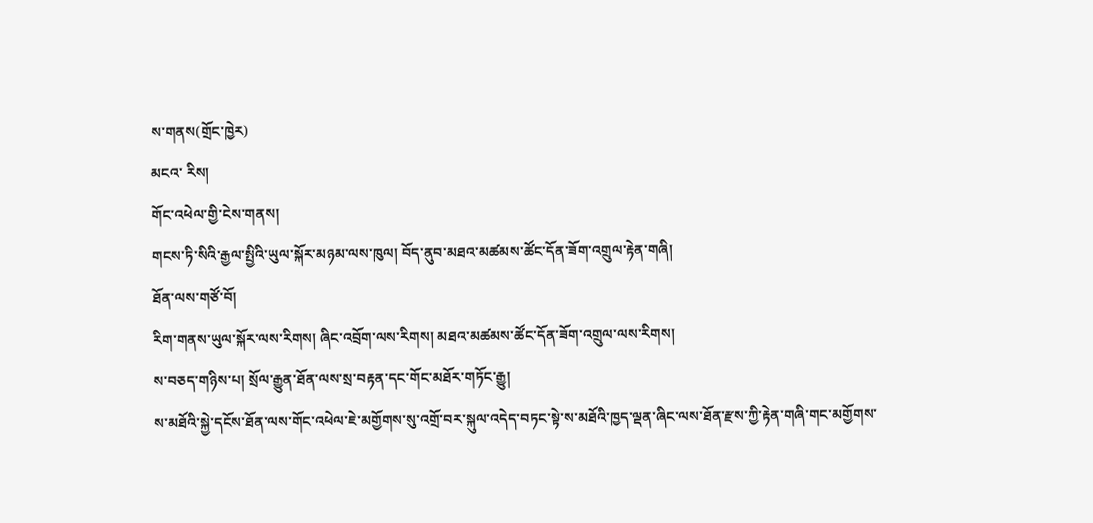ས་གནས(གྲོང་ཁྱེར)
མངའ་ རིས།
གོང་འཕེལ་གྱི་ངེས་གནས།
གངས་ཏི་སིའི་རྒྱལ་སྤྱིའི་ཡུལ་སྐོར་མཉམ་ལས་ཁུལ། བོད་ནུབ་མཐའ་མཚམས་ཚོང་དོན་ཟོག་འགྲུལ་རྟེན་གཞི།
ཐོན་ལས་གཙོ་བོ།
རིག་གནས་ཡུལ་སྐོར་ལས་རིགས། ཞིང་འབྲོག་ལས་རིགས། མཐའ་མཚམས་ཚོང་དོན་ཟོག་འགྲུལ་ལས་རིགས།
ས་བཅད་གཉིས་པ། སྲོལ་རྒྱུན་ཐོན་ལས་སྲ་བརྟན་དང་གོང་མཐོར་གཏོང་རྒྱུ།
ས་མཐོའི་སྐྱེ་དངོས་ཐོན་ལས་གོང་འཕེལ་ཇེ་མགྱོགས་སུ་འགྲོ་བར་སྐུལ་འདེད་བཏང་སྟེ་ས་མཐོའི་ཁྱད་ལྡན་ཞིང་ལས་ཐོན་རྫས་ཀྱི་རྟེན་གཞི་གང་མགྱོགས་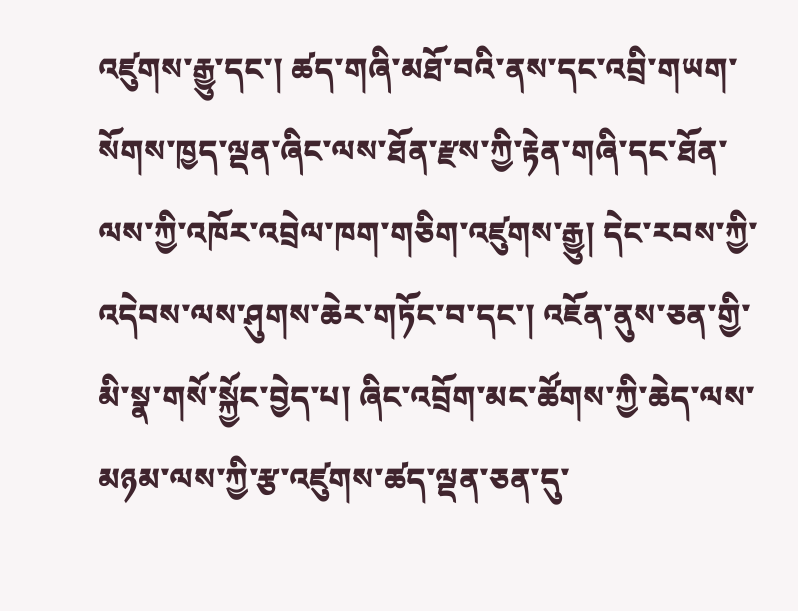འཛུགས་རྒྱུ་དང་། ཚད་གཞི་མཐོ་བའི་ནས་དང་འབྲི་གཡག་སོགས་ཁྱད་ལྡན་ཞིང་ལས་ཐོན་རྫས་ཀྱི་རྟེན་གཞི་དང་ཐོན་ལས་ཀྱི་འཁོར་འབྲེལ་ཁག་གཅིག་འཛུགས་རྒྱུ། དེང་རབས་ཀྱི་འདེབས་ལས་ཤུགས་ཆེར་གཏོང་བ་དང་། འཇོན་ནུས་ཅན་གྱི་མི་སྣ་གསོ་སྐྱོང་བྱེད་པ། ཞིང་འབྲོག་མང་ཚོགས་ཀྱི་ཆེད་ལས་མཉམ་ལས་ཀྱི་རྩ་འཛུགས་ཚད་ལྡན་ཅན་དུ་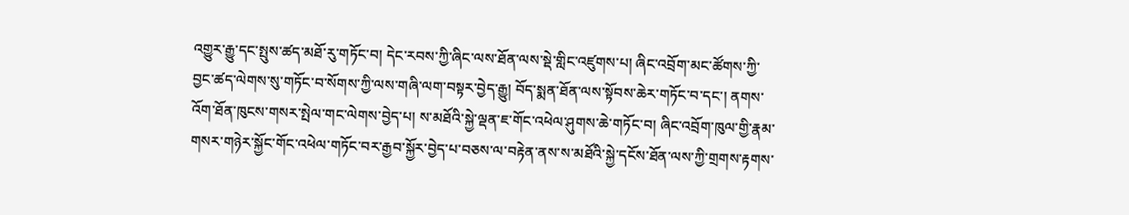འགྱུར་རྒྱུ་དང་སྤུས་ཚད་མཐོ་རུ་གཏོང་བ། དེང་རབས་ཀྱི་ཞིང་ལས་ཐོན་ལས་སྡེ་གླིང་འཛུགས་པ། ཞིང་འབྲོག་མང་ཚོགས་ཀྱི་བྱང་ཚད་ལེགས་སུ་གཏོང་བ་སོགས་ཀྱི་ལས་གཞི་ལག་བསྟར་བྱེད་རྒྱུ། བོད་སྨན་ཐོན་ལས་སྟོབས་ཆེར་གཏོང་བ་དང་། ནགས་འོག་ཐོན་ཁུངས་གསར་སྤེལ་གང་ལེགས་བྱེད་པ། ས་མཐོའི་སྐྱེ་ལྡན་ཇ་གོང་འཕེལ་ཤུགས་ཆེ་གཏོང་བ། ཞིང་འབྲོག་ཁུལ་གྱི་རྣམ་གསར་གཉེར་སྐྱོང་གོང་འཕེལ་གཏོང་བར་རྒྱབ་སྐྱོར་བྱེད་པ་བཅས་ལ་བརྟེན་ནས་ས་མཐོའི་སྐྱེ་དངོས་ཐོན་ལས་ཀྱི་གྲགས་རྟགས་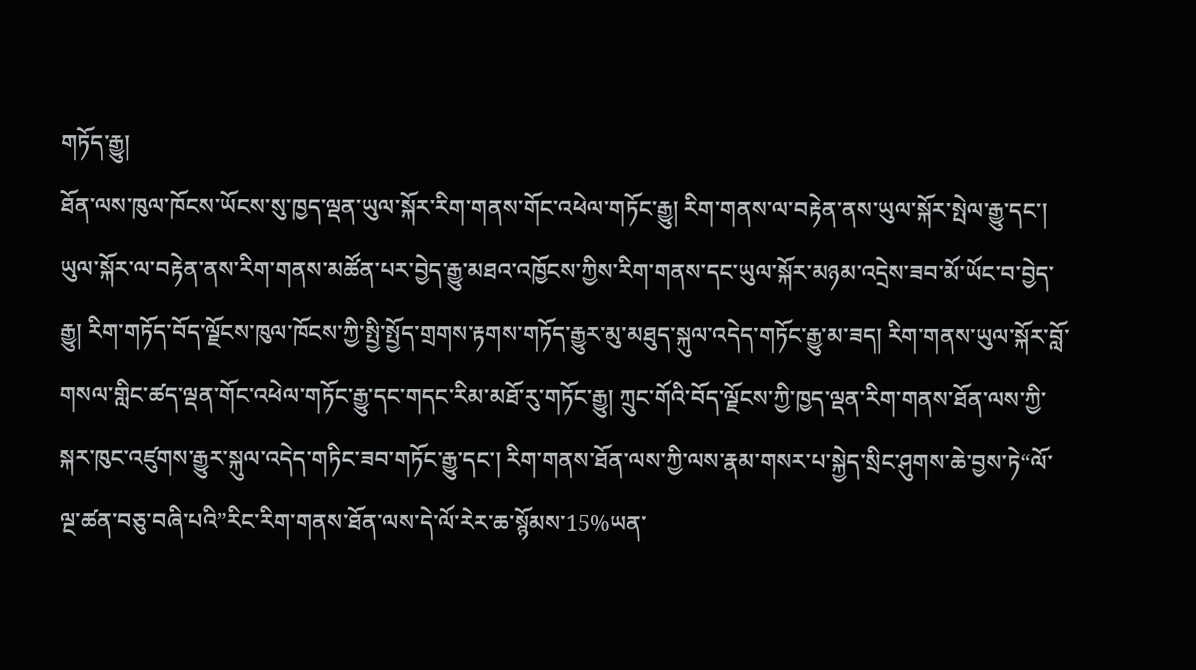གཏོད་རྒྱུ།
ཐོན་ལས་ཁུལ་ཁོངས་ཡོངས་སུ་ཁྱད་ལྡན་ཡུལ་སྐོར་རིག་གནས་གོང་འཕེལ་གཏོང་རྒྱུ། རིག་གནས་ལ་བརྟེན་ནས་ཡུལ་སྐོར་སྤེལ་རྒྱུ་དང་། ཡུལ་སྐོར་ལ་བརྟེན་ནས་རིག་གནས་མཚོན་པར་བྱེད་རྒྱུ་མཐའ་འཁྱོངས་ཀྱིས་རིག་གནས་དང་ཡུལ་སྐོར་མཉམ་འདྲེས་ཟབ་མོ་ཡོང་བ་བྱེད་རྒྱུ། རིག་གཏོད་བོད་ལྗོངས་ཁུལ་ཁོངས་ཀྱི་སྤྱི་སྤྱོད་གྲགས་རྟགས་གཏོད་རྒྱུར་མུ་མཐུད་སྐུལ་འདེད་གཏོང་རྒྱུ་མ་ཟད། རིག་གནས་ཡུལ་སྐོར་བློ་གསལ་གླིང་ཚད་ལྡན་གོང་འཕེལ་གཏོང་རྒྱུ་དང་གདང་རིམ་མཐོ་རུ་གཏོང་རྒྱུ། ཀྲུང་གོའི་བོད་ལྗོངས་ཀྱི་ཁྱད་ལྡན་རིག་གནས་ཐོན་ལས་ཀྱི་སྐར་ཁུང་འཛུགས་རྒྱུར་སྐུལ་འདེད་གཏིང་ཟབ་གཏོང་རྒྱུ་དང་། རིག་གནས་ཐོན་ལས་ཀྱི་ལས་རྣམ་གསར་པ་སྐྱེད་སྲིང་ཤུགས་ཆེ་བྱས་ཏེ“ལོ་ལྔ་ཚན་བཅུ་བཞི་པའི”རིང་རིག་གནས་ཐོན་ལས་དེ་ལོ་རེར་ཆ་སྙོམས་15%ཡན་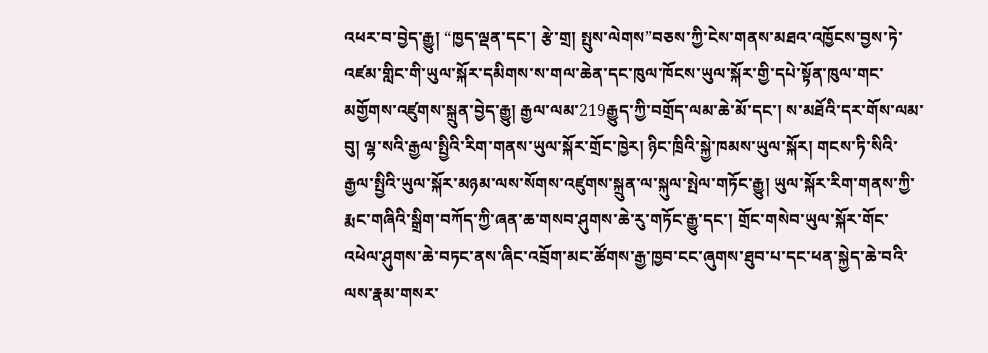འཕར་བ་བྱེད་རྒྱུ། “ཁྱད་ལྡན་དང་། རྩེ་གྲ། སྤུས་ལེགས”བཅས་ཀྱི་ངེས་གནས་མཐའ་འཁྱོངས་བྱས་ཏེ་འཛམ་གླིང་གི་ཡུལ་སྐོར་དམིགས་ས་གལ་ཆེན་དང་ཁུལ་ཁོངས་ཡུལ་སྐོར་གྱི་དཔེ་སྟོན་ཁུལ་གང་མགྱོགས་འཛུགས་སྐྲུན་བྱེད་རྒྱུ། རྒྱལ་ལམ་219རྒྱུད་ཀྱི་བགྲོད་ལམ་ཆེ་མོ་དང་། ས་མཐོའི་དར་གོས་ལམ་བུ། ལྷ་སའི་རྒྱལ་སྤྱིའི་རིག་གནས་ཡུལ་སྐོར་གྲོང་ཁྱེར། ཉིང་ཁྲིའི་སྐྱེ་ཁམས་ཡུལ་སྐོར། གངས་ཏི་སིའི་རྒྱལ་སྤྱིའི་ཡུལ་སྐོར་མཉམ་ལས་སོགས་འཛུགས་སྐྲུན་ལ་སྐུལ་སྤེལ་གཏོང་རྒྱུ། ཡུལ་སྐོར་རིག་གནས་ཀྱི་རྨང་གཞིའི་སྒྲིག་བཀོད་ཀྱི་ཞན་ཆ་གསབ་ཤུགས་ཆེ་རུ་གཏོང་རྒྱུ་དང་། གྲོང་གསེབ་ཡུལ་སྐོར་གོང་འཕེལ་ཤུགས་ཆེ་བཏང་ནས་ཞིང་འབྲོག་མང་ཚོགས་རྒྱ་ཁྱབ་ངང་ཞུགས་ཐུབ་པ་དང་ཕན་སྐྱེད་ཆེ་བའི་ལས་རྣམ་གསར་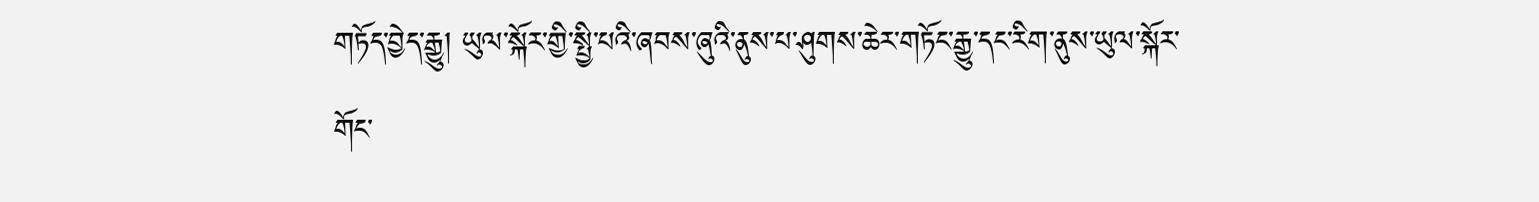གཏོད་བྱེད་རྒྱུ། ཡུལ་སྐོར་གྱི་སྤྱི་པའི་ཞབས་ཞུའི་ནུས་པ་ཤུགས་ཆེར་གཏོང་རྒྱུ་དང་རིག་ནུས་ཡུལ་སྐོར་གོང་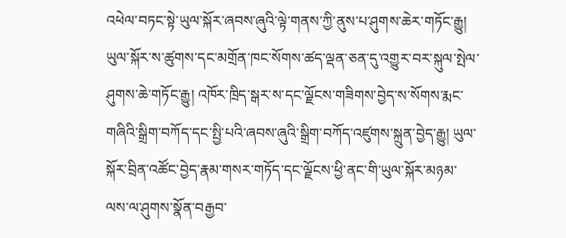འཕེལ་བཏང་སྟེ་ཡུལ་སྐོར་ཞབས་ཞུའི་ལྟེ་གནས་ཀྱི་ནུས་པ་ཤུགས་ཆེར་གཏོང་རྒྱུ། ཡུལ་སྐོར་ས་ཚུགས་དང་མགྲོན་ཁང་སོགས་ཚད་ལྡན་ཅན་དུ་འགྱུར་བར་སྐུལ་སྤེལ་ཤུགས་ཆེ་གཏོང་རྒྱུ། འཁོར་ཁྲིད་སྒར་ས་དང་ལྗོངས་གཟིགས་བྱེད་ས་སོགས་རྨང་གཞིའི་སྒྲིག་བཀོད་དང་སྤྱི་པའི་ཞབས་ཞུའི་སྒྲིག་བཀོད་འཛུགས་སྐྲུན་བྱེད་རྒྱུ། ཡུལ་སྐོར་བྲིན་འཚོང་བྱེད་རྣམ་གསར་གཏོད་དང་ལྗོངས་ཕྱི་ནང་གི་ཡུལ་སྐོར་མཉམ་ལས་ལ་ཤུགས་སྣོན་བརྒྱབ་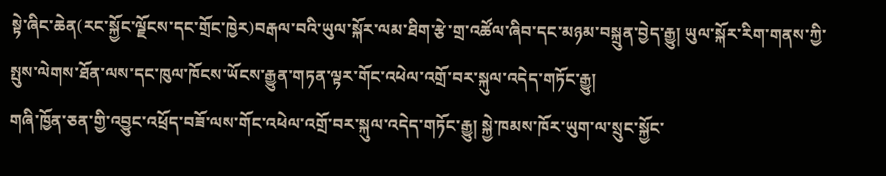སྟེ་ཞིང་ཆེན(རང་སྐྱོང་ལྗོངས་དང་གྲོང་ཁྱེར)བརྒལ་བའི་ཡུལ་སྐོར་ལམ་ཐིག་རྩེ་གྲ་འཚོལ་ཞིབ་དང་མཉམ་བསྐྲུན་བྱེད་རྒྱུ། ཡུལ་སྐོར་རིག་གནས་ཀྱི་སྤུས་ལེགས་ཐོན་ལས་དང་ཁུལ་ཁོངས་ཡོངས་རྒྱུན་གཏན་ལྟར་གོང་འཕེལ་འགྲོ་བར་སྐུལ་འདེད་གཏོང་རྒྱུ།
གཞི་ཁྱོན་ཅན་གྱི་འབྱུང་འཕྲོད་བཟོ་ལས་གོང་འཕེལ་འགྲོ་བར་སྐུལ་འདེད་གཏོང་རྒྱུ། སྐྱེ་ཁམས་ཁོར་ཡུག་ལ་སྲུང་སྐྱོང་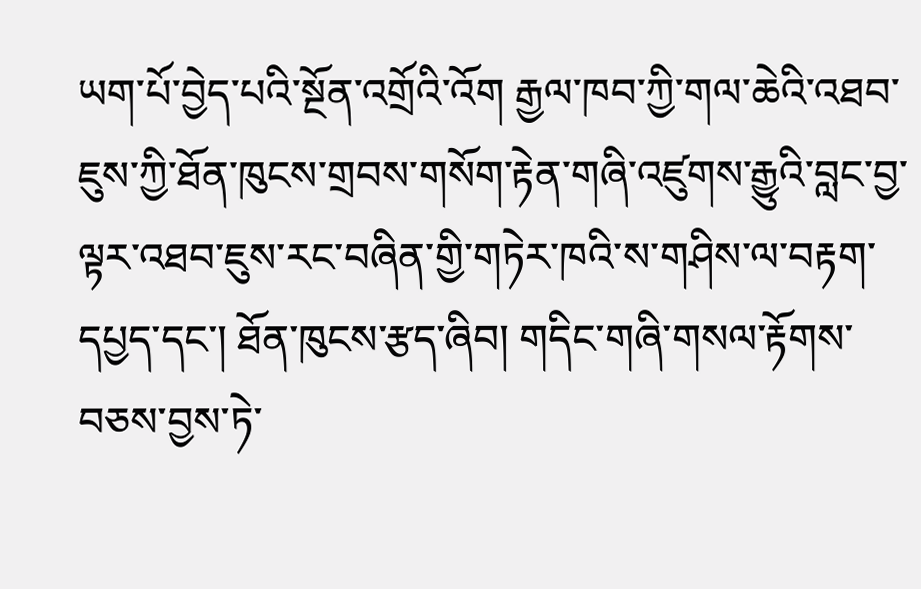ཡག་པོ་བྱེད་པའི་སྔོན་འགྲོའི་འོག རྒྱལ་ཁབ་ཀྱི་གལ་ཆེའི་འཐབ་ཇུས་ཀྱི་ཐོན་ཁུངས་གྲབས་གསོག་རྟེན་གཞི་འཛུགས་རྒྱུའི་བླང་བྱ་ལྟར་འཐབ་ཇུས་རང་བཞིན་གྱི་གཏེར་ཁའི་ས་གཤིས་ལ་བརྟག་དཔྱད་དང་། ཐོན་ཁུངས་རྩད་ཞིབ། གདིང་གཞི་གསལ་རྟོགས་བཅས་བྱས་ཏེ་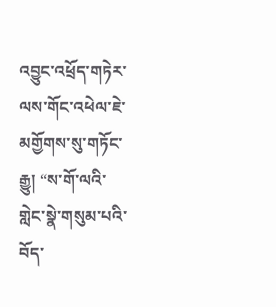འབྱུང་འཕྲོད་གཏེར་ལས་གོང་འཕེལ་ཇེ་མགྱོགས་སུ་གཏོང་རྒྱུ། “ས་གོ་ལའི་གླེང་སྣེ་གསུམ་པའི་བོད་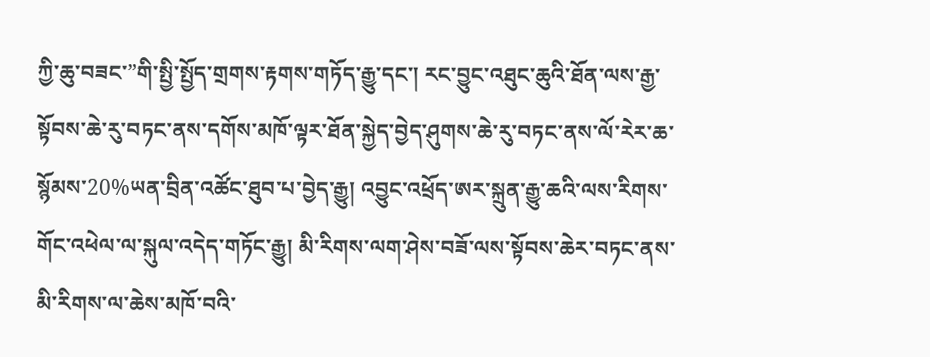ཀྱི་ཆུ་བཟང་”གི་སྤྱི་སྤྱོད་གྲགས་རྟགས་གཏོད་རྒྱུ་དང་། རང་བྱུང་འཐུང་ཆུའི་ཐོན་ལས་རྒྱ་སྟོབས་ཆེ་རུ་བཏང་ནས་དགོས་མཁོ་ལྟར་ཐོན་སྐྱེད་བྱེད་ཤུགས་ཆེ་རུ་བཏང་ནས་ལོ་རེར་ཆ་སྙོམས་20%ཡན་བྲིན་འཚོང་ཐུབ་པ་བྱེད་རྒྱུ། འབྱུང་འཕྲོད་ཨར་སྐྲུན་རྒྱུ་ཆའི་ལས་རིགས་གོང་འཕེལ་ལ་སྐུལ་འདེད་གཏོང་རྒྱུ། མི་རིགས་ལག་ཤེས་བཟོ་ལས་སྟོབས་ཆེར་བཏང་ནས་མི་རིགས་ལ་ཆེས་མཁོ་བའི་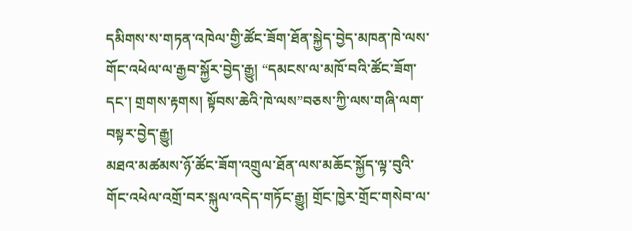དམིགས་ས་གཏན་འཁེལ་གྱི་ཚོང་ཟོག་ཐོན་སྐྱེད་བྱེད་མཁན་ཁེ་ལས་གོང་འཕེལ་ལ་རྒྱབ་སྐྱོར་བྱེད་རྒྱུ། “དམངས་ལ་མཁོ་བའི་ཚོང་ཟོག་དང་། གྲགས་རྟགས། སྟོབས་ཆེའི་ཁེ་ལས”བཅས་ཀྱི་ལས་གཞི་ལག་བསྟར་བྱེད་རྒྱུ།
མཐའ་མཚམས་ཉོ་ཚོང་ཟོག་འགྲུལ་ཐོན་ལས་མཆོང་སྐྱོད་ལྟ་བུའི་གོང་འཕེལ་འགྲོ་བར་སྐུལ་འདེད་གཏོང་རྒྱུ། གྲོང་ཁྱེར་གྲོང་གསེབ་ལ་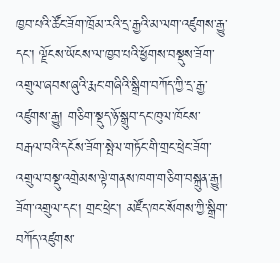ཁྱབ་པའི་ཚོང་ཟོག་ཁྲོམ་རའི་དྲ་རྒྱའི་མ་ལག་འཛུགས་རྒྱུ་དང་། ལྗོངས་ཡོངས་ལ་ཁྱབ་པའི་ཕྱོགས་བསྡུས་ཟོག་འགྲུལ་ཞབས་ཞུའི་རྨང་གཞིའི་སྒྲིག་བཀོད་ཀྱི་དྲ་རྒྱ་འཛུགས་རྒྱུ། གཅིག་སྡུད་ཉོ་སྒྲུབ་དང་ཁུལ་ཁོངས་བརྒལ་བའི་དངོས་ཟོག་སྤེལ་གཏོང་གི་གྲང་ཕྲེང་ཟོག་འགྲུལ་བསྡུ་འགྲེམས་ལྟེ་གནས་ཁག་གཅིག་བསྐྲུན་རྒྱུ། ཟོག་འགྲུལ་དང་། གྲང་ཕྲེང་། མཛོད་ཁང་སོགས་ཀྱི་སྒྲིག་བཀོད་འཛུགས་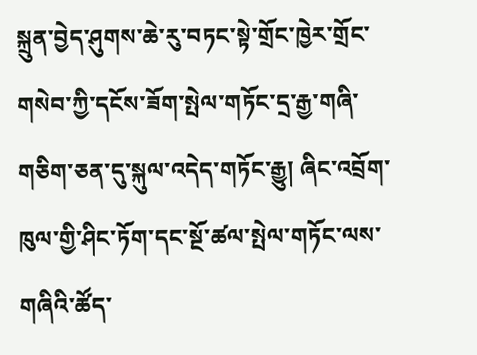སྐྲུན་བྱེད་ཤུགས་ཆེ་རུ་བཏང་སྟེ་གྲོང་ཁྱེར་གྲོང་གསེབ་ཀྱི་དངོས་ཟོག་སྤེལ་གཏོང་དྲ་རྒྱ་གཞི་གཅིག་ཅན་དུ་སྐུལ་འདེད་གཏོང་རྒྱུ། ཞིང་འབྲོག་ཁུལ་གྱི་ཤིང་ཏོག་དང་སྔོ་ཚལ་སྤེལ་གཏོང་ལས་གཞིའི་ཚོད་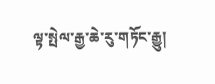ལྟ་སྤེལ་རྒྱ་ཆེ་རུ་གཏོང་རྒྱུ།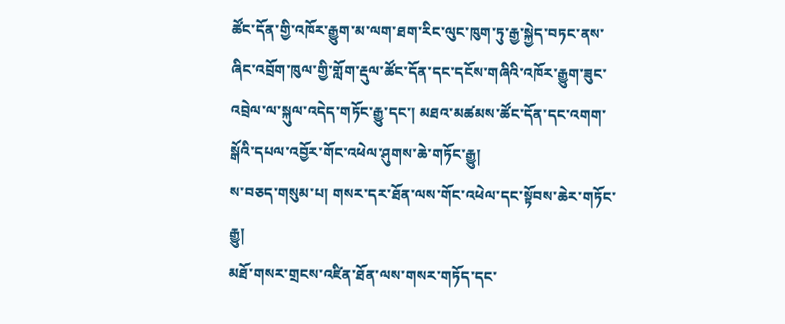ཚོང་དོན་གྱི་འཁོར་རྒྱུག་མ་ལག་ཐག་རིང་ལུང་ཁུག་ཏུ་རྒྱ་སྐྱེད་བཏང་ནས་ཞིང་འབྲོག་ཁུལ་གྱི་གློག་རྡུལ་ཚོང་དོན་དང་དངོས་གཞིའི་འཁོར་རྒྱུག་ཟུང་འབྲེལ་ལ་སྐུལ་འདེད་གཏོང་རྒྱུ་དང་། མཐའ་མཚམས་ཚོང་དོན་དང་འགག་སྒོའི་དཔལ་འབྱོར་གོང་འཕེལ་ཤུགས་ཆེ་གཏོང་རྒྱུ།
ས་བཅད་གསུམ་པ། གསར་དར་ཐོན་ལས་གོང་འཕེལ་དང་སྟོབས་ཆེར་གཏོང་རྒྱུ།
མཐོ་གསར་གྲངས་འཛིན་ཐོན་ལས་གསར་གཏོད་དང་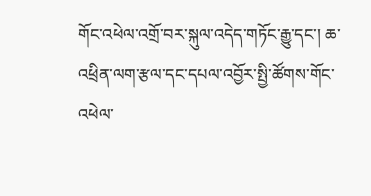གོང་འཕེལ་འགྲོ་བར་སྐུལ་འདེད་གཏོང་རྒྱུ་དང་། ཆ་འཕྲིན་ལག་རྩལ་དང་དཔལ་འབྱོར་སྤྱི་ཚོགས་གོང་འཕེལ་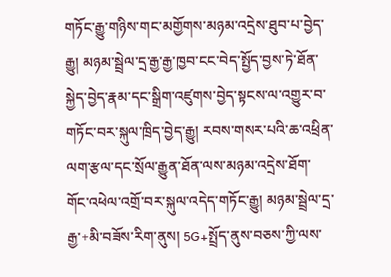གཏོང་རྒྱུ་གཉིས་གང་མགྱོགས་མཉམ་འདྲེས་ཐུབ་པ་བྱེད་རྒྱུ། མཉམ་སྦྲེལ་དྲ་རྒྱ་རྒྱ་ཁྱབ་ངང་བེད་སྤྱོད་བྱས་ཏེ་ཐོན་སྐྱེད་བྱེད་རྣམ་དང་སྒྲིག་འཛུགས་བྱེད་སྟངས་ལ་འགྱུར་བ་གཏོང་བར་སྐུལ་ཁྲིད་བྱེད་རྒྱུ། རབས་གསར་པའི་ཆ་འཕྲིན་ལག་རྩལ་དང་སྲོལ་རྒྱུན་ཐོན་ལས་མཉམ་འདྲེས་ཐོག་གོང་འཕེལ་འགྲོ་བར་སྐུལ་འདེད་གཏོང་རྒྱུ། མཉམ་སྦྲེལ་དྲ་རྒྱ་+མི་བཟོས་རིག་ནུས། 5G+སྤྲོད་ནུས་བཅས་ཀྱི་ལས་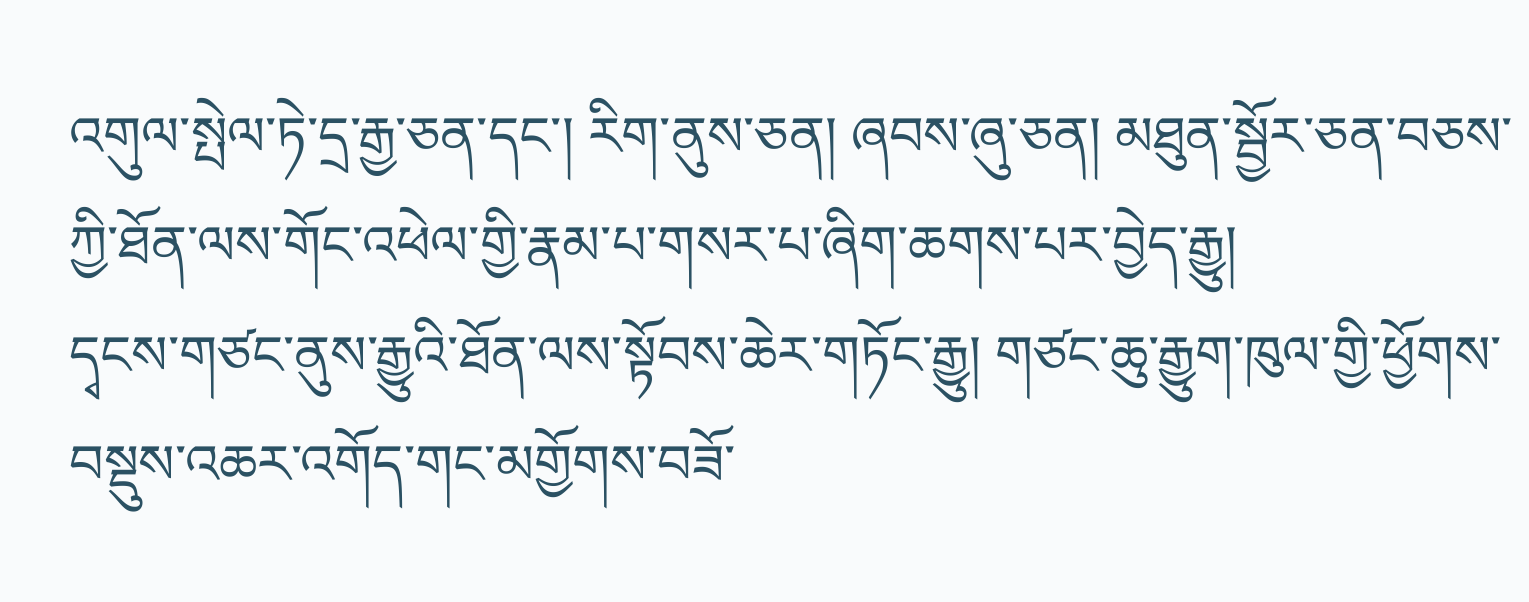འགུལ་སྤེལ་ཏེ་དྲ་རྒྱ་ཅན་དང་། རིག་ནུས་ཅན། ཞབས་ཞུ་ཅན། མཐུན་སྦྱོར་ཅན་བཅས་ཀྱི་ཐོན་ལས་གོང་འཕེལ་གྱི་རྣམ་པ་གསར་པ་ཞིག་ཆགས་པར་བྱེད་རྒྱུ།
དྭངས་གཙང་ནུས་རྒྱུའི་ཐོན་ལས་སྟོབས་ཆེར་གཏོང་རྒྱུ། གཙང་ཆུ་རྒྱུག་ཁུལ་གྱི་ཕྱོགས་བསྡུས་འཆར་འགོད་གང་མགྱོགས་བཟོ་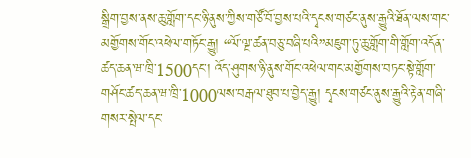སྒྲིག་བྱས་ནས་ཆུ་གློག་དང་ཉི་ནུས་ཀྱིས་གཙོ་བོ་བྱས་པའི་དྭངས་གཙང་ནུས་རྒྱུའི་ཐོན་ལས་གང་མགྱོགས་གོང་འཕེལ་གཏོང་རྒྱུ། “ལོ་ལྔ་ཚན་བཅུ་བཞི་པའི”མཇུག་ཏུ་ཆུ་གློག་གི་གློག་འདོན་ཚད་ཆན་ཝ་ཁྲི་1500དང་། འོད་ཤུགས་ཉི་ནུས་གོང་འཕེལ་གང་མགྱོགས་བཏང་སྟེ་གློག་གཤོང་ཚད་ཆན་ཝ་ཁྲི་1000ལས་བརྒལ་ཐུབ་པ་བྱེད་རྒྱུ། དྭངས་གཙང་ནུས་རྒྱུའི་རྟེན་གཞི་གསར་སྤེལ་དང་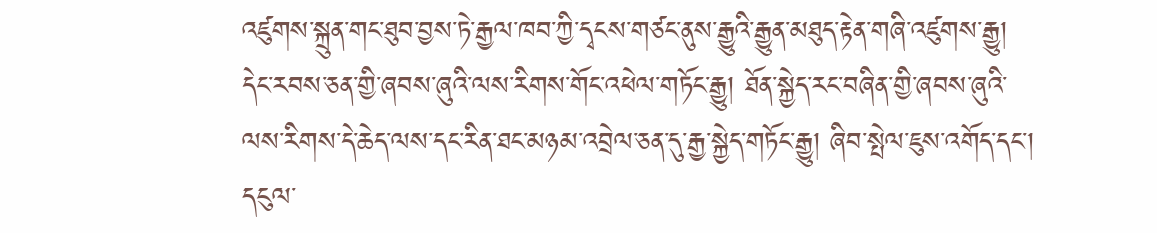འཛུགས་སྐྲུན་གང་ཐུབ་བྱས་ཏེ་རྒྱལ་ཁབ་ཀྱི་དྭངས་གཙང་ནུས་རྒྱུའི་རྒྱུན་མཐུད་རྟེན་གཞི་འཛུགས་རྒྱུ།
དེང་རབས་ཅན་གྱི་ཞབས་ཞུའི་ལས་རིགས་གོང་འཕེལ་གཏོང་རྒྱུ། ཐོན་སྐྱེད་རང་བཞིན་གྱི་ཞབས་ཞུའི་ལས་རིགས་དེ་ཆེད་ལས་དང་རིན་ཐང་མཉམ་འབྲེལ་ཅན་དུ་རྒྱ་སྐྱེད་གཏོང་རྒྱུ། ཞིབ་སྤེལ་ཇུས་འགོད་དང་། དངུལ་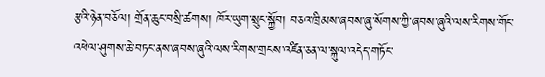རྩའི་ཉེན་བཅོལ། གྲོན་ཆུང་བསྲི་ཚགས། ཁོར་ཡུག་སྲུང་སྐྱོབ། བཅའ་ཁྲིམས་ཞབས་ཞུ་སོགས་ཀྱི་ཞབས་ཞུའི་ལས་རིགས་གོང་འཕེལ་ཤུགས་ཆེ་བཏང་ནས་ཞབས་ཞུའི་ལས་རིགས་གྲངས་འཛིན་ཅན་ལ་སྐུལ་འདེད་གཏོང་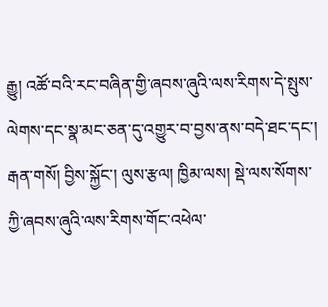རྒྱུ། འཚོ་བའི་རང་བཞིན་གྱི་ཞབས་ཞུའི་ལས་རིགས་དེ་སྤུས་ལེགས་དང་སྣ་མང་ཅན་དུ་འགྱུར་བ་བྱས་ནས་བདེ་ཐང་དང་། རྒན་གསོ། བྱིས་སྐྱོང་། ལུས་རྩལ། ཁྱིམ་ལས། སྡེ་ལས་སོགས་ཀྱི་ཞབས་ཞུའི་ལས་རིགས་གོང་འཕེལ་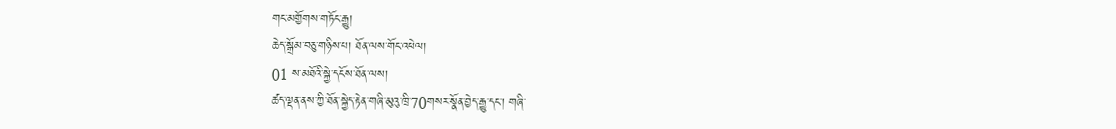གང་མགྱོགས་གཏོང་རྒྱུ།
ཆེད་སྒྲོམ་བཅུ་གཉིས་པ། ཐོན་ལས་གོང་འཕེལ།
01 ས་མཐོའི་སྐྱེ་དངོས་ཐོན་ལས།
ཚད་ལྡན་ནས་ཀྱི་ཐོན་སྐྱེད་རྟེན་གཞི་མུའུ་ཁྲི་70གསར་སྣོན་བྱེད་རྒྱུ་དང་། གཞི་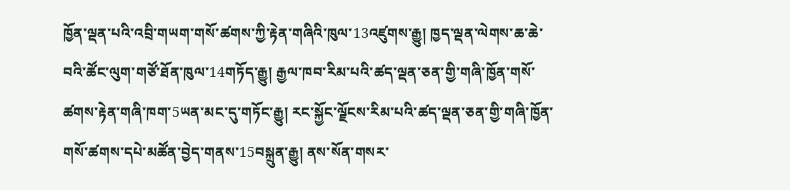ཁྱོན་ལྡན་པའི་འབྲི་གཡག་གསོ་ཚགས་ཀྱི་རྟེན་གཞིའི་ཁུལ་13འཛུགས་རྒྱུ། ཁྱད་ལྡན་ལེགས་ཆ་ཆེ་བའི་ཚོང་ལུག་གཙོ་ཐོན་ཁུལ་14གཏོད་རྒྱུ། རྒྱལ་ཁབ་རིམ་པའི་ཚད་ལྡན་ཅན་གྱི་གཞི་ཁྱོན་གསོ་ཚགས་རྟེན་གཞི་ཁག་5ཡན་མང་དུ་གཏོང་རྒྱུ། རང་སྐྱོང་ལྗོངས་རིམ་པའི་ཚད་ལྡན་ཅན་གྱི་གཞི་ཁྱོན་གསོ་ཚགས་དཔེ་མཚོན་བྱེད་གནས་15བསྐྲུན་རྒྱུ། ནས་སོན་གསར་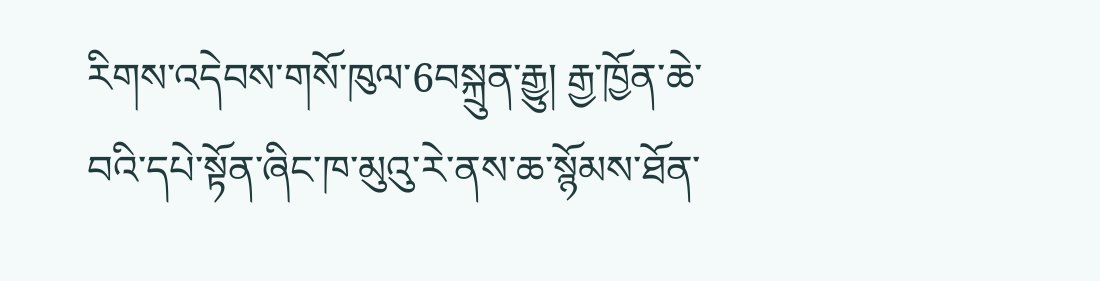རིགས་འདེབས་གསོ་ཁུལ་6བསྐྲུན་རྒྱུ། རྒྱ་ཁྱོན་ཆེ་བའི་དཔེ་སྟོན་ཞིང་ཁ་མུའུ་རེ་ནས་ཆ་སྙོམས་ཐོན་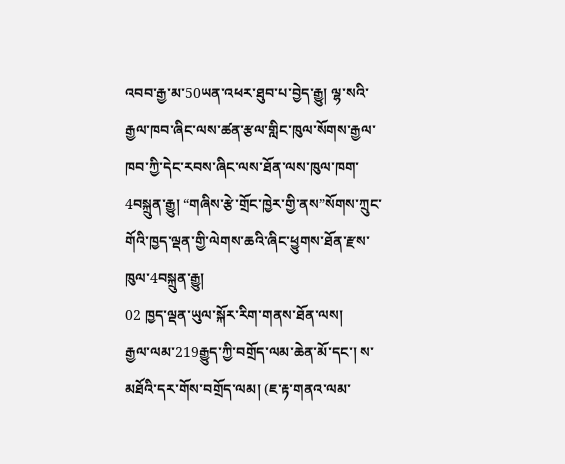འབབ་རྒྱ་མ་50ཡན་འཕར་ཐུབ་པ་བྱེད་རྒྱུ། ལྷ་སའི་རྒྱལ་ཁབ་ཞིང་ལས་ཚན་རྩལ་གླིང་ཁུལ་སོགས་རྒྱལ་ཁབ་ཀྱི་དེང་རབས་ཞིང་ལས་ཐོན་ལས་ཁུལ་ཁག་4བསྐྲུན་རྒྱུ། “གཞིས་རྩེ་གྲོང་ཁྱེར་གྱི་ནས”སོགས་ཀྲུང་གོའི་ཁྱད་ལྡན་གྱི་ལེགས་ཆའི་ཞིང་ཕྱུགས་ཐོན་རྫས་ཁུལ་4བསྐྲུན་རྒྱུ།
02 ཁྱད་ལྡན་ཡུལ་སྐོར་རིག་གནས་ཐོན་ལས།
རྒྱལ་ལམ་219རྒྱུད་ཀྱི་བགྲོད་ལམ་ཆེན་མོ་དང་། ས་མཐོའི་དར་གོས་བགྲོད་ལམ། (ཇ་རྟ་གནའ་ལམ་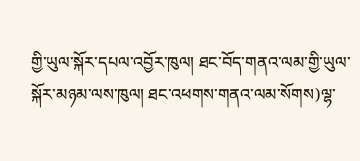གྱི་ཡུལ་སྐོར་དཔལ་འབྱོར་ཁུལ། ཐང་བོད་གནའ་ལམ་གྱི་ཡུལ་སྐོར་མཉམ་ལས་ཁུལ། ཐང་འཕགས་གནའ་ལམ་སོགས)ལྷ་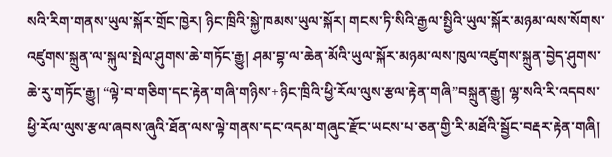སའི་རིག་གནས་ཡུལ་སྐོར་གྲོང་ཁྱེར། ཉིང་ཁྲིའི་སྐྱེ་ཁམས་ཡུལ་སྐོར། གངས་ཏི་སིའི་རྒྱལ་སྤྱིའི་ཡུལ་སྐོར་མཉམ་ལས་སོགས་འཛུགས་སྐྲུན་ལ་སྐུལ་སྤེལ་ཤུགས་ཆེ་གཏོང་རྒྱུ། ཤམ་བྷ་ལ་ཆེན་མོའི་ཡུལ་སྐོར་མཉམ་ལས་ཁུལ་འཛུགས་སྐྲུན་བྱེད་ཤུགས་ཆེ་རུ་གཏོང་རྒྱུ། “ལྟེ་བ་གཅིག་དང་རྟེན་གཞི་གཉིས་+ཉིང་ཁྲིའི་ཕྱི་རོལ་ལུས་རྩལ་རྟེན་གཞི”བསྐྲུན་རྒྱུ། ལྷ་སའི་རི་འདབས་ཕྱི་རོལ་ལུས་རྩལ་ཞབས་ཞུའི་ཐོན་ལས་ལྟེ་གནས་དང་འདམ་གཞུང་རྫོང་ཡངས་པ་ཅན་གྱི་རི་མཐོའི་སྦྱོང་བརྡར་རྟེན་གཞི།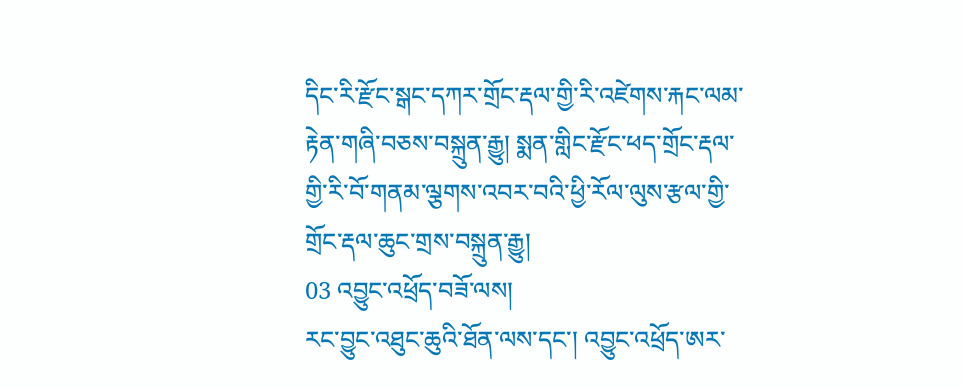དིང་རི་རྫོང་སྒང་དཀར་གྲོང་རྡལ་གྱི་རི་འཛེགས་རྐང་ལམ་རྟེན་གཞི་བཅས་བསྐྲུན་རྒྱུ། སྨན་གླིང་རྫོང་ཕད་གྲོང་རྡལ་གྱི་རི་བོ་གནམ་ལྕགས་འབར་བའི་ཕྱི་རོལ་ལུས་རྩལ་གྱི་གྲོང་རྡལ་ཆུང་གྲས་བསྐྲུན་རྒྱུ།
03 འབྱུང་འཕྲོད་བཟོ་ལས།
རང་བྱུང་འཐུང་ཆུའི་ཐོན་ལས་དང་། འབྱུང་འཕྲོད་ཨར་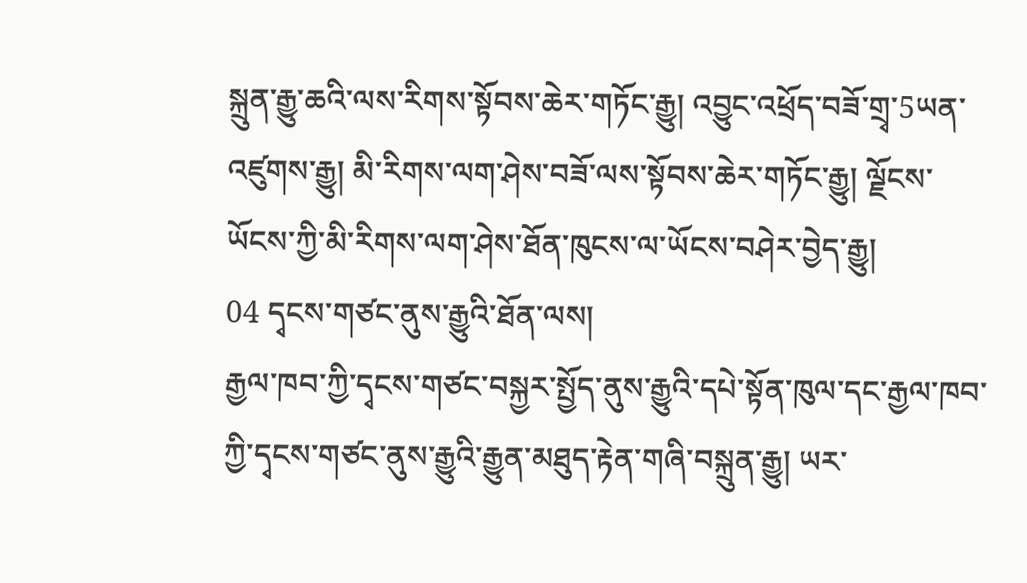སྐྲུན་རྒྱུ་ཆའི་ལས་རིགས་སྟོབས་ཆེར་གཏོང་རྒྱུ། འབྱུང་འཕྲོད་བཟོ་གྲྭ་5ཡན་འཛུགས་རྒྱུ། མི་རིགས་ལག་ཤེས་བཟོ་ལས་སྟོབས་ཆེར་གཏོང་རྒྱུ། ལྗོངས་ཡོངས་ཀྱི་མི་རིགས་ལག་ཤེས་ཐོན་ཁུངས་ལ་ཡོངས་བཤེར་བྱེད་རྒྱུ།
04 དྭངས་གཙང་ནུས་རྒྱུའི་ཐོན་ལས།
རྒྱལ་ཁབ་ཀྱི་དྭངས་གཙང་བསྐྱར་སྤྱོད་ནུས་རྒྱུའི་དཔེ་སྟོན་ཁུལ་དང་རྒྱལ་ཁབ་ཀྱི་དྭངས་གཙང་ནུས་རྒྱུའི་རྒྱུན་མཐུད་རྟེན་གཞི་བསྐྲུན་རྒྱུ། ཡར་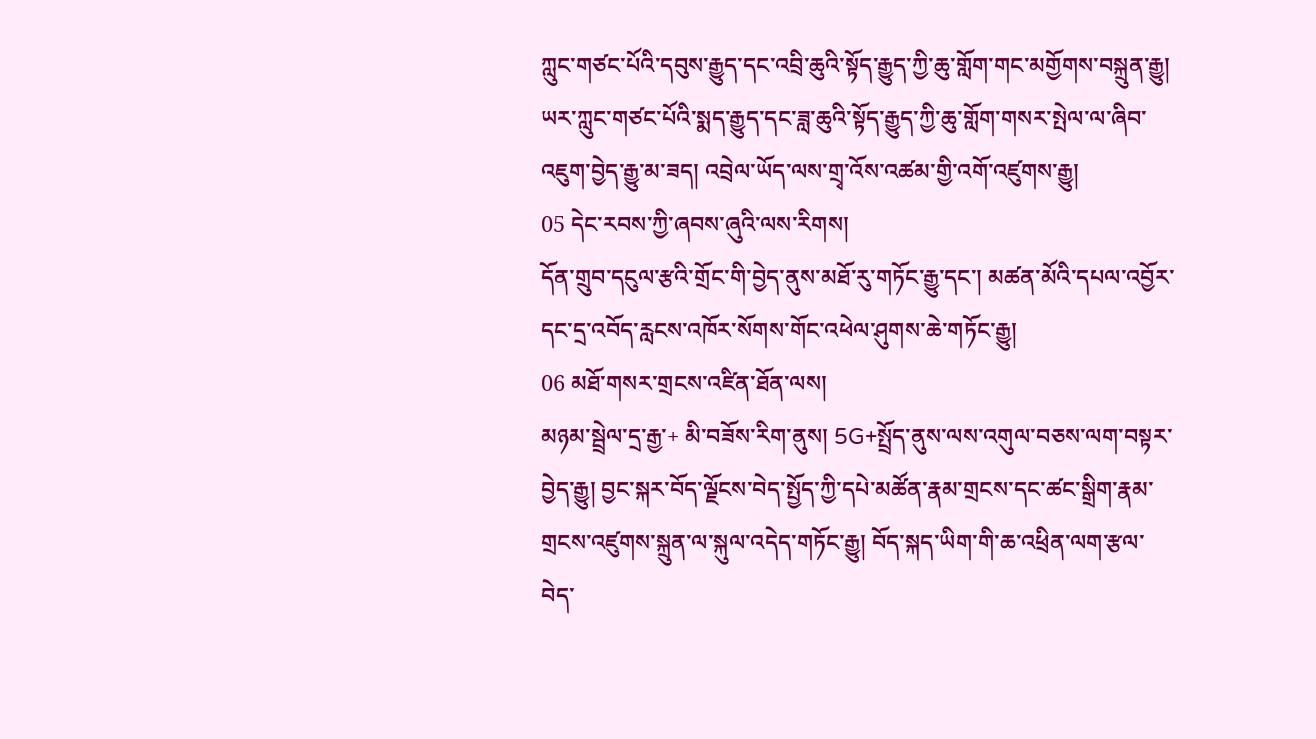ཀླུང་གཙང་པོའི་དབུས་རྒྱུད་དང་འབྲི་ཆུའི་སྟོད་རྒྱུད་ཀྱི་ཆུ་གློག་གང་མགྱོགས་བསྐྲུན་རྒྱུ། ཡར་ཀླུང་གཙང་པོའི་སྨད་རྒྱུད་དང་ཟླ་ཆུའི་སྟོད་རྒྱུད་ཀྱི་ཆུ་གློག་གསར་སྤེལ་ལ་ཞིབ་འཇུག་བྱེད་རྒྱུ་མ་ཟད། འབྲེལ་ཡོད་ལས་གྲྭ་འོས་འཚམ་གྱི་འགོ་འཛུགས་རྒྱུ།
05 དེང་རབས་ཀྱི་ཞབས་ཞུའི་ལས་རིགས།
དོན་གྲུབ་དངུལ་རྩའི་གྲོང་གི་བྱེད་ནུས་མཐོ་རུ་གཏོང་རྒྱུ་དང་། མཚན་མོའི་དཔལ་འབྱོར་དང་དྲ་འབོད་རླངས་འཁོར་སོགས་གོང་འཕེལ་ཤུགས་ཆེ་གཏོང་རྒྱུ།
06 མཐོ་གསར་གྲངས་འཛིན་ཐོན་ལས།
མཉམ་སྦྲེལ་དྲ་རྒྱ་+ མི་བཟོས་རིག་ནུས། 5G+སྤྲོད་ནུས་ལས་འགུལ་བཅས་ལག་བསྟར་བྱེད་རྒྱུ། བྱང་སྐར་བོད་ལྗོངས་བེད་སྤྱོད་ཀྱི་དཔེ་མཚོན་རྣམ་གྲངས་དང་ཚང་སྒྲིག་རྣམ་གྲངས་འཛུགས་སྐྲུན་ལ་སྐུལ་འདེད་གཏོང་རྒྱུ། བོད་སྐད་ཡིག་གི་ཆ་འཕྲིན་ལག་རྩལ་བེད་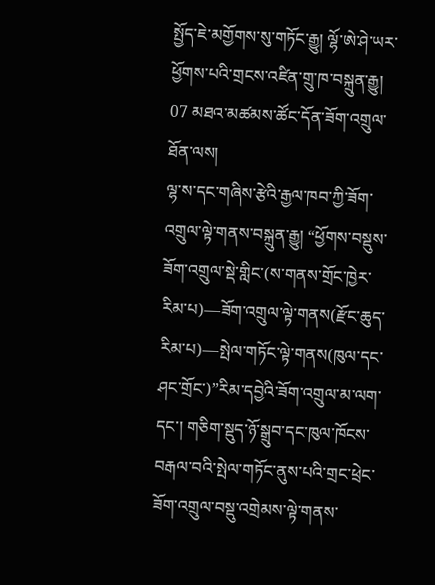སྤྱོད་ཇེ་མགྱོགས་སུ་གཏོང་རྒྱུ། ལྷོ་ཨེ་ཤེ་ཡར་ཕྱོགས་པའི་གྲངས་འཛིན་གྲུ་ཁ་བསྐྲུན་རྒྱུ།
07 མཐའ་མཚམས་ཚོང་དོན་ཟོག་འགྲུལ་ཐོན་ལས།
ལྷ་ས་དང་གཞིས་རྩེའི་རྒྱལ་ཁབ་ཀྱི་ཟོག་འགྲུལ་ལྟེ་གནས་བསྐྲུན་རྒྱུ། “ཕྱོགས་བསྡུས་ཟོག་འགྲུལ་སྡེ་གླིང་(ས་གནས་གྲོང་ཁྱེར་རིམ་པ)—ཟོག་འགྲུལ་ལྟེ་གནས(རྫོང་ཆུད་རིམ་པ)—སྤེལ་གཏོང་ལྟེ་གནས(ཁུལ་དང་ཤང་གྲོང་)”རིམ་དབྱེའི་ཟོག་འགྲུལ་མ་ལག་དང་། གཅིག་སྡུད་ཉོ་སྒྲུབ་དང་ཁུལ་ཁོངས་བརྒལ་བའི་སྤེལ་གཏོང་ནུས་པའི་གྲང་ཕྲེང་ཟོག་འགྲུལ་བསྡུ་འགྲེམས་ལྟེ་གནས་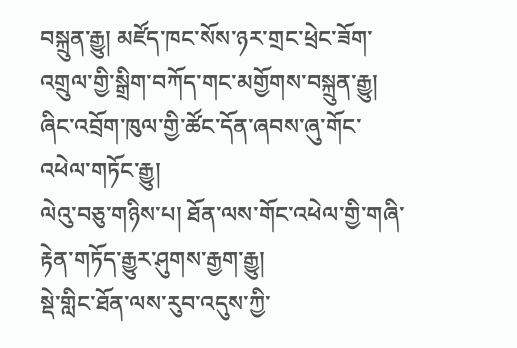བསྐྲུན་རྒྱུ། མཛོད་ཁང་སོས་ཉར་གྲང་ཕྲེང་ཟོག་འགྲུལ་གྱི་སྒྲིག་བཀོད་གང་མགྱོགས་བསྐྲུན་རྒྱུ། ཞིང་འབྲོག་ཁུལ་གྱི་ཚོང་དོན་ཞབས་ཞུ་གོང་འཕེལ་གཏོང་རྒྱུ།
ལེའུ་བཅུ་གཉིས་པ། ཐོན་ལས་གོང་འཕེལ་གྱི་གཞི་རྟེན་གཏོད་རྒྱུར་ཤུགས་རྒྱག་རྒྱུ།
སྡེ་གླིང་ཐོན་ལས་རུབ་འདུས་ཀྱི་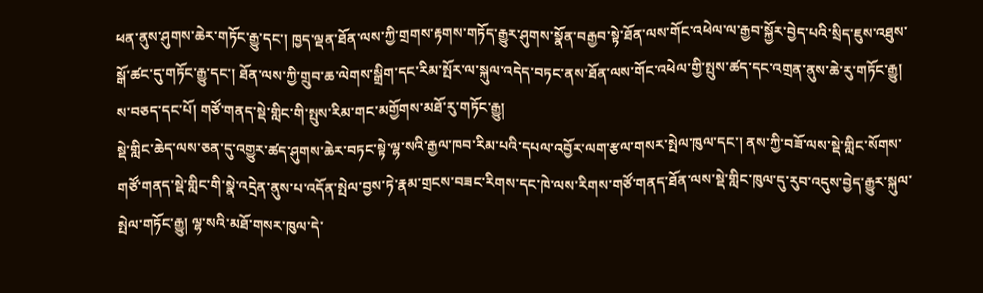ཕན་ནུས་ཤུགས་ཆེར་གཏོང་རྒྱུ་དང་། ཁྱད་ལྡན་ཐོན་ལས་ཀྱི་གྲགས་རྟགས་གཏོད་རྒྱུར་ཤུགས་སྣོན་བརྒྱབ་སྟེ་ཐོན་ལས་གོང་འཕེལ་ལ་རྒྱབ་སྐྱོར་བྱེད་པའི་སྲིད་ཇུས་འཐུས་སྒོ་ཚང་དུ་གཏོང་རྒྱུ་དང་། ཐོན་ལས་ཀྱི་གྲུབ་ཆ་ལེགས་སྒྲིག་དང་རིམ་སྤོར་ལ་སྐུལ་འདེད་བཏང་ནས་ཐོན་ལས་གོང་འཕེལ་གྱི་སྤུས་ཚད་དང་འགྲན་ནུས་ཆེ་རུ་གཏོང་རྒྱུ།
ས་བཅད་དང་པོ། གཙོ་གནད་སྡེ་གླིང་གི་སྤུས་རིམ་གང་མགྱོགས་མཐོ་རུ་གཏོང་རྒྱུ།
སྡེ་གླིང་ཆེད་ལས་ཅན་དུ་འགྱུར་ཚད་ཤུགས་ཆེར་བཏང་སྟེ་ལྷ་སའི་རྒྱལ་ཁབ་རིམ་པའི་དཔལ་འབྱོར་ལག་རྩལ་གསར་སྤེལ་ཁུལ་དང་། ནས་ཀྱི་བཟོ་ལས་སྡེ་གླིང་སོགས་གཙོ་གནད་སྡེ་གླིང་གི་སྣེ་འདྲེན་ནུས་པ་འདོན་སྤེལ་བྱས་ཏེ་རྣམ་གྲངས་བཟང་རིགས་དང་ཁེ་ལས་རིགས་གཙོ་གནད་ཐོན་ལས་སྡེ་གླིང་ཁུལ་དུ་རུབ་འདུས་བྱེད་རྒྱུར་སྐུལ་སྤེལ་གཏོང་རྒྱུ། ལྷ་སའི་མཐོ་གསར་ཁུལ་དེ་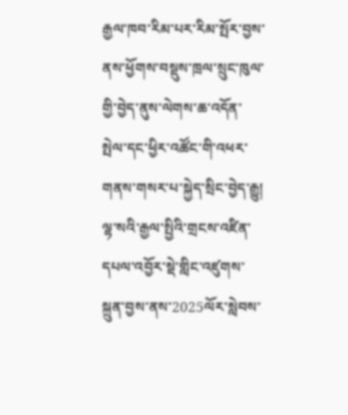རྒྱལ་ཁབ་རིམ་པར་རིམ་སྤོར་བྱས་ནས་ཕྱོགས་བསྡུས་ཁྲལ་སྲུང་ཁུལ་གྱི་བྱེད་ནུས་ལེགས་ཆ་འདོན་སྤེལ་དང་ཕྱིར་འཚོང་གི་འཕར་གནས་གསར་པ་སྐྱེད་སྲིང་བྱེད་རྒྱུ། ལྷ་སའི་རྒྱལ་སྤྱིའི་གྲངས་འཛིན་དཔལ་འབྱོར་སྡེ་གླིང་འཛུགས་སྐྲུན་བྱས་ནས་2025ལོར་སླེབས་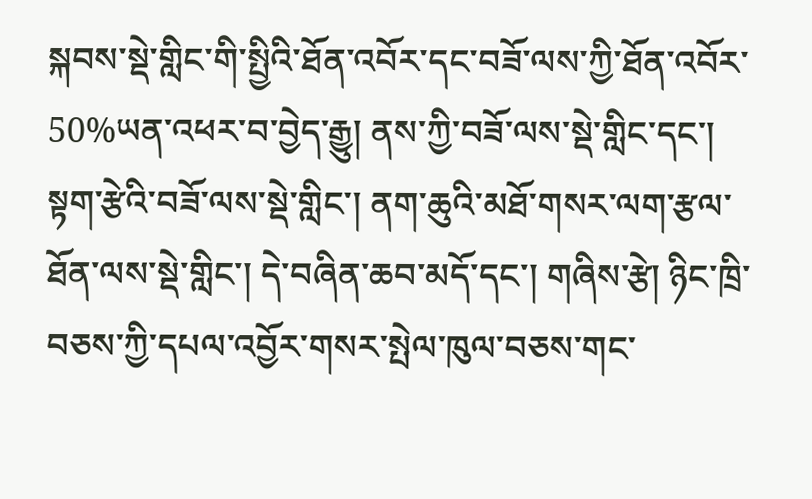སྐབས་སྡེ་གླིང་གི་སྤྱིའི་ཐོན་འབོར་དང་བཟོ་ལས་ཀྱི་ཐོན་འབོར་50%ཡན་འཕར་བ་བྱེད་རྒྱུ། ནས་ཀྱི་བཟོ་ལས་སྡེ་གླིང་དང་། སྟག་རྩེའི་བཟོ་ལས་སྡེ་གླིང་། ནག་ཆུའི་མཐོ་གསར་ལག་རྩལ་ཐོན་ལས་སྡེ་གླིང་། དེ་བཞིན་ཆབ་མདོ་དང་། གཞིས་རྩེ། ཉིང་ཁྲི་བཅས་ཀྱི་དཔལ་འབྱོར་གསར་སྤེལ་ཁུལ་བཅས་གང་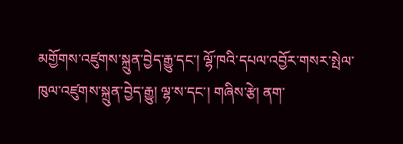མགྱོགས་འཛུགས་སྐྲུན་བྱེད་རྒྱུ་དང་། ལྷོ་ཁའི་དཔལ་འབྱོར་གསར་སྤེལ་ཁུལ་འཛུགས་སྐྲུན་བྱེད་རྒྱུ། ལྷ་ས་དང་། གཞིས་རྩེ། ནག་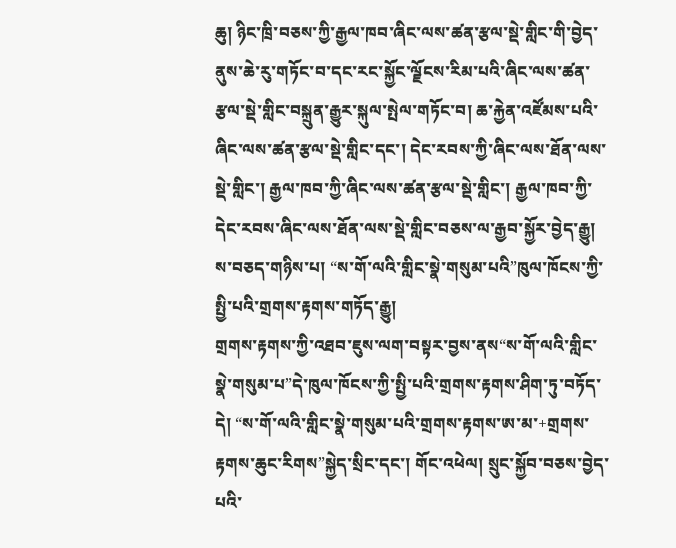ཆུ། ཉིང་ཁྲི་བཅས་ཀྱི་རྒྱལ་ཁབ་ཞིང་ལས་ཚན་རྩལ་སྡེ་གླིང་གི་བྱེད་ནུས་ཆེ་རུ་གཏོང་བ་དང་རང་སྐྱོང་ལྗོངས་རིམ་པའི་ཞིང་ལས་ཚན་རྩལ་སྡེ་གླིང་བསྐྲུན་རྒྱུར་སྐུལ་སྤེལ་གཏོང་བ། ཆ་རྐྱེན་འཛོམས་པའི་ཞིང་ལས་ཚན་རྩལ་སྡེ་གླིང་དང་། དེང་རབས་ཀྱི་ཞིང་ལས་ཐོན་ལས་སྡེ་གླིང་། རྒྱལ་ཁབ་ཀྱི་ཞིང་ལས་ཚན་རྩལ་སྡེ་གླིང་། རྒྱལ་ཁབ་ཀྱི་དེང་རབས་ཞིང་ལས་ཐོན་ལས་སྡེ་གླིང་བཅས་ལ་རྒྱབ་སྐྱོར་བྱེད་རྒྱུ།
ས་བཅད་གཉིས་པ། “ས་གོ་ལའི་གླིང་སྣེ་གསུམ་པའི”ཁུལ་ཁོངས་ཀྱི་སྤྱི་པའི་གྲགས་རྟགས་གཏོད་རྒྱུ།
གྲགས་རྟགས་ཀྱི་འཐབ་ཇུས་ལག་བསྟར་བྱས་ནས“ས་གོ་ལའི་གླིང་སྣེ་གསུམ་པ”དེ་ཁུལ་ཁོངས་ཀྱི་སྤྱི་པའི་གྲགས་རྟགས་ཤིག་ཏུ་བཏོད་དེ། “ས་གོ་ལའི་གླིང་སྣེ་གསུམ་པའི་གྲགས་རྟགས་ཨ་མ་+གྲགས་རྟགས་ཆུང་རིགས”སྐྱེད་སྲིང་དང་། གོང་འཕེལ། སྲུང་སྐྱོབ་བཅས་བྱེད་པའི་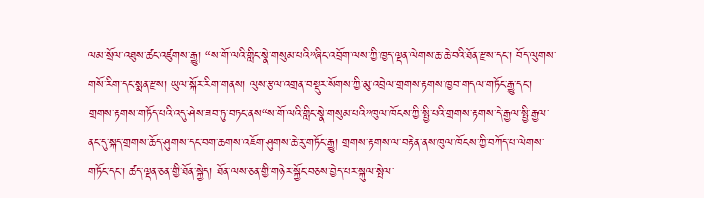ལམ་སྲོལ་འཐུས་ཚང་འཛུགས་རྒྱུ། “ས་གོ་ལའི་གླིང་སྣེ་གསུམ་པའི”ཞིང་འབྲོག་ལས་ཀྱི་ཁྱད་ལྡན་ལེགས་ཆ་ཆེ་བའི་ཐོན་རྫས་དང་། བོད་ལུགས་གསོ་རིག་དང་སྨན་རྫས། ཡུལ་སྐོར་རིག་གནས། ལུས་རྩལ་འགྲན་བསྡུར་སོགས་ཀྱི་མུ་འབྲེལ་གྲགས་རྟགས་ཁྱབ་གདལ་གཏོང་རྒྱུ་དང་། གྲགས་རྟགས་གཏོད་པའི་འདུ་ཤེས་ཟབ་ཏུ་བཏང་ནས“ས་གོ་ལའི་གླིང་སྣེ་གསུམ་པའི”ཁུལ་ཁོངས་ཀྱི་སྤྱི་པའི་གྲགས་རྟགས་དེ་རྒྱལ་སྤྱི་རྒྱལ་ནང་དུ་སྐད་གྲགས་ཆོད་ཤུགས་དང་བག་ཆགས་འཇོག་ཤུགས་ཆེ་རུ་གཏོང་རྒྱུ། གྲགས་རྟགས་ལ་བརྟེན་ནས་ཁུལ་ཁོངས་ཀྱི་བཀོད་པ་ལེགས་གཏོང་དང་། ཚད་ལྡན་ཅན་གྱི་ཐོན་སྐྱེད། ཐོན་ལས་ཅན་གྱི་གཉེར་སྐྱོང་བཅས་བྱེད་པར་སྐུལ་སྤེལ་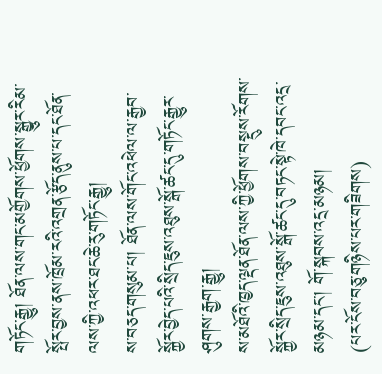གཏོང་རྒྱུ། ཐོན་ལས་གང་མགྱོགས་ཕྱོགས་སྒྱུར་རིམ་སྤོར་བྱས་ནས་ཁྲོམ་རའི་འགྲན་རྩོད་ནུས་པ་དང་ཐོན་ལས་ཀྱི་འཕར་ཐང་ཆེ་རུ་གཏོང་རྒྱུ།
ས་བཅད་གསུམ་པ། ཐོན་ལས་གོང་འཕེལ་ལ་རྒྱབ་སྐྱོར་བྱེད་པའི་སྲིད་ཇུས་འཐུས་སྒོ་ཚང་དུ་གཏོང་རྒྱུར་ཤུགས་རྒྱག་རྒྱུ།
ས་མཐོའི་ཁྱད་ལྡན་ཐོན་ལས་ཀྱི་ཕྱོགས་བསྡུས་རོགས་སྐྱོར་སྲིད་ཇུས་འཐུས་སྒོ་ཚང་དུ་བཏང་སྟེ་ཁེ་དབང་འདྲ་མཉམ་དང་། གོ་སྐབས་འདྲ་མཉམ།
(པར་ངོས་བཅུ་གཉིས་པར་གཟིགས)